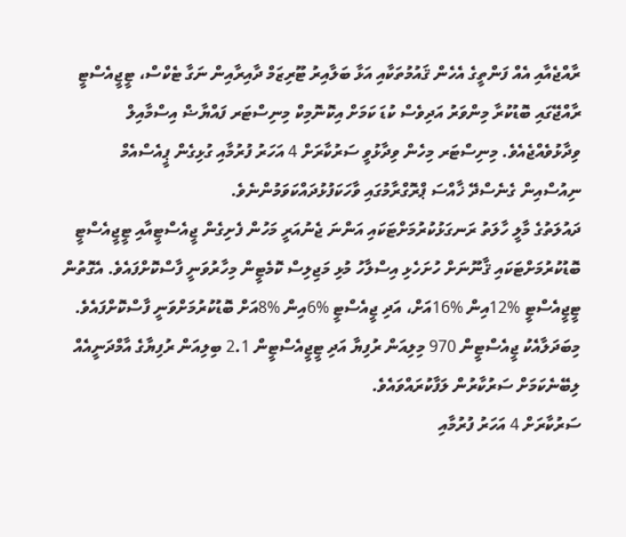ރާއްޖެއާއި އެއް ފަންތީގެ އެހެން ޤައުމުތަކާއި އަޅާ ބަލާއިރު ޓޫރިޒަމް ދާއިރާއިން ނަގާ ޓެކްސް، ޓީޖީއެސްޓީ ރާއްޖޭގައި ބޮޑުކުރާ މިންވަރު އަދިވެސް ކުޑަ ކަމަށް އިކޮނޮމިކް މިނިސްޓަރ ފައްޔާޟް އިސްމާއިލް ވިދާޅުވެއްޖެއެވެ. މިނިސްޓަރ މިހެން ވިދާޅުވީ ސަރުކާރަށް 4 އަހަރު ފުރުމާއި ގުޅިގެން ޕީއެސްއެމް ނިއުސްއިން ގެނެސްދޭ ޚާއްސަ ޕްރޮގްރާމުގައި ވާހަކަފުޅުދައްކަވަމުންނެވެ.
ދައުލަތުގެ މާލީ ހާލަތު ރަނގަޅުކުރުމަށްޓަކައި އަންނަ ޖެނުއަރީ މަހުން ފެށިގެން ޖީއެސްޓީއާއި ޓީޖީއެސްޓީ ބޮޑުކުރުމަށްޓަކައި ޤާނޫނަށް ހުށަހެޅި އިސްލާހު މުޅި މަޖިލިސް ކޮމެޓީން މިހާރުވަނީ ފާސްކޮށްފައެވެ. އެގޮތުން ޓީޖީއެސްޓީ %12އިން %16އަށް، އަދި ޖީއެސްޓީ %6އިން %8އަށް ބޮޑުކުރުމަށްވަނީ ފާސްކޮށްފައެވެ. މިބަދަލާއެކު ޖީއެސްޓީން 970 މިލިއަން ރުފިޔާ އަދި ޓީޖީއެސްޓީން 2.1 ބިލިއަން ރުފިޔާގެ އާމްދަނީއެއް ލިބޭނެކަމަށް ސަރުކާރުން ލަފާކުރައްވައެވެ.
ސަރުކާރަށް 4 އަހަރު ފުރުމާއި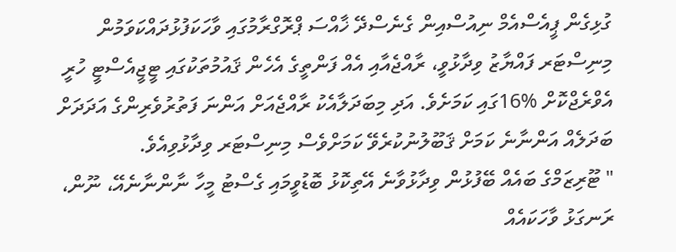ގުޅިގެން ޕީއެސްއެމް ނިއުސްއިން ގެނެސްދޭ ޚާއްސަ ޕްރޮގްރާމުގައި ވާހަކަފުޅުދައްކަވަމުން މިނިސްޓަރ ފައްޔާޒު ވިދާޅުވީ، ރާއްޖެއާއި އެއް ފަންތީގެ އެހެން ޤައުމުތަކުގައި ޓީޖީއެސްޓީ ހުރީ އެވްރެޖްކޮށް %16ގައި ކަމަށެވެ. އަދި މިބަދަލާއެކު ރާއްޖެއަށް އަންނަ ފަތުރުވެރިންގެ އަދަދަށް ބަދަލެއް އަންނާނެ ކަމަށް ޤަބޫލުނުކުރެވޭ ކަމަށްވެސް މިނިސްޓަރ ވިދާޅުވިއެވެ.
" ޓޫރިޒަމްގެ ބައެއް ބޭފުޅުން ވިދާޅުވާނެ އޭތިކޮޅު ބޮޑުވީމައި ގެސްޓު މީހާ ނާންނާނެއޭ، ނޫން، ރަނގަޅު ވާހަކައެއް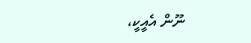ނޫން އެއީކީ،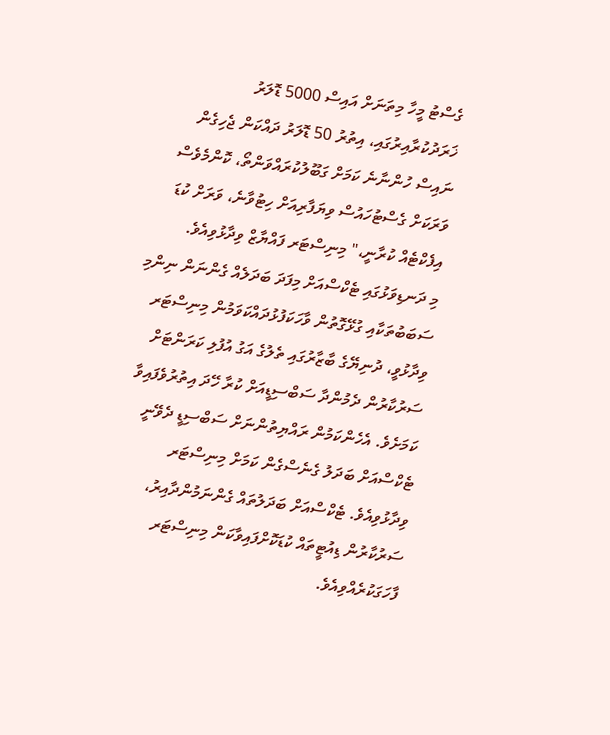ގެސްޓު މީހާ މިތަނަށް އައިސް 5000 ޑޮލަރު ޚަރަދުކުރާއިރުގައި، އިތުރު 50 ޑޮލަރު ދައްކަން ޖެހިގެން ނައިސް ހުންނާނެ ކަމަށް ގަބޫލުކުރައްވަންތޯ، ކޮންމެވެސް ވަރަކަށް ގެސްޓުހައުސް ވިޔަފާރިއަށް ހިޓުވާނެ، ވަރަށް ކުޑަ އިފެކްޓެއް ކުރާނީ،" މިނިސްޓަރ ފައްޔާޒް ވިދާޅުވިއެވެ.
މި ދަނޑިވަޅުގައި ޓެކްސްއަށް މިފަދަ ބަދަލެއް ގެންނަން ނިންމި ސަބަބުތަކާއި ގުޅޭގޮތުން ވާހަކަފުޅުދައްކަވަމުން މިނިސްޓަރ ވިދާޅުވީ، ދުނިޔޭގެ ބާޒާރުގައި ތެލުގެ އަގު އުފުލި ކަރަންޓަށް ސަރުކާރުން ދެމުންދާ ސަބްސިޑީއަށް ކުރާ ހޭދަ އިތުރުވެފައިވާ ކަމަށެވެ. އެހެންކަމުން ރައްޔިތުންނަށް ސަބްސިޑީ ދެވޭނީ ޓެކްސްއަށް ބަދަލު ގެނެސްގެން ކަމަށް މިނިސްޓަރ ވިދާޅުވިއެވެ. ޓެކްސްއަށް ބަދަލުތައް ގެންނަމުންދާއިރު، ސަރުކާރުން ޑިއުޓީތައް ކުޑަކޮށްފައިވާކަން މިނިސްޓަރ ފާހަގަކުރެއްވިއެވެ.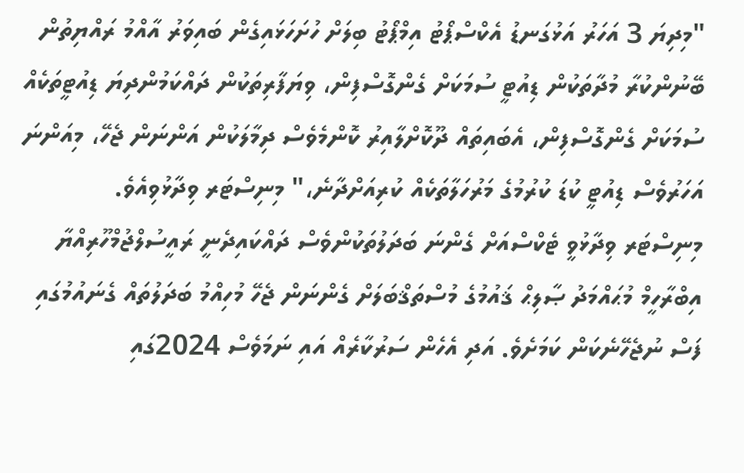"މިދިޔަ 3 އަހަރު އަޅުގަނޑު އެކްސްޕޯޓު އިމްޕޯޓު ބިލަށް ހުށަހަޅައިގެން ބައިވަރު އާއްމު ރައްޔިތުން ބޭނުންކުރާ މުދާތަކުން ޑިއުޓީ ސުމަކަށް ގެންގޮސްފިން، ވިޔަފާރިތަކުން ދައްކަމުންދިޔަ ޑިއުޓީތަކެއް ސުމަކަށް ގެންގޮސްފިން، އެބައިތައް ދޫކޮށްލާއިރު ކޮންމެވެސް ދިމާލަކުން އަންނަން ޖެހޭ، މިއަންނަ އަހަރުވެސް ޑިއުޓީ ކުޑަ ކުރުމުގެ މަރުހަލާތަކެއް ކުރިއަށްދާނެ،" މިނިސްޓަރ ވިދާޅުވިއެވެ.
މިނިސްޓަރ ވިދާޅުވީ ޓެކްސްއަށް ގެންނަ ބަދަލުތަކުންވެސް ދައްކައިދެނީ ރައީސުލްޖުމްހޫރިއްޔާ އިބްރާހީމް މުޙައްމަދު ޞާލިޙް ޤައުމުގެ މުސްތަޤްބަލަށް ގެންނަން ޖެހޭ މުހިއްމު ބަދަލުތައް ގެނައުމުގައި ފަސް ނުޖެހޭނެކަން ކަމަށެވެ. އަދި އެހެން ސަރުކާރެއް އައި ނަމަވެސް 2024ގައި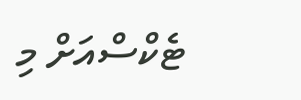ޓެކްސްއަށް މި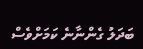ބަދަލު ގެންނާނެ ކަމަށްވެސް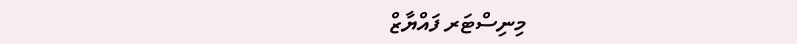މިނިސްޓަރ ފައްޔާޒް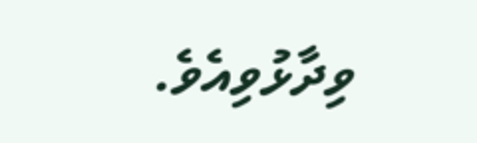ވިދާޅުވިއެވެ.